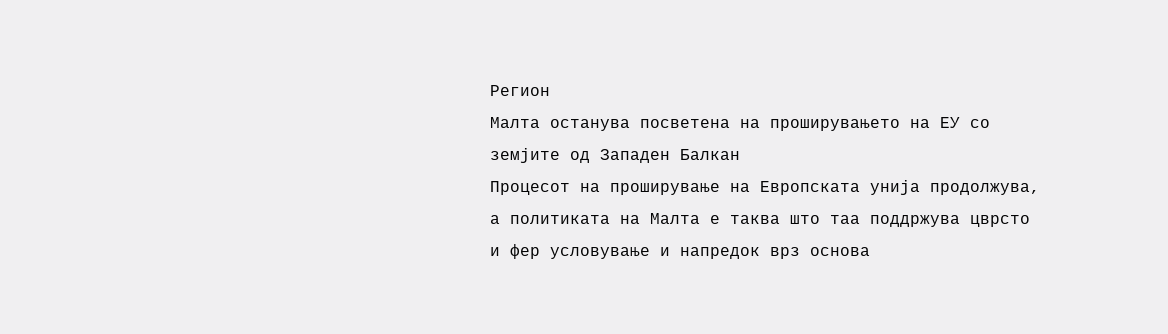Регион
Малта останува посветена на проширувањето на ЕУ со земјите од Западен Балкан
Процесот на проширување на Европската унија продолжува, а политиката на Малта е таква што таа поддржува цврсто и фер условување и напредок врз основа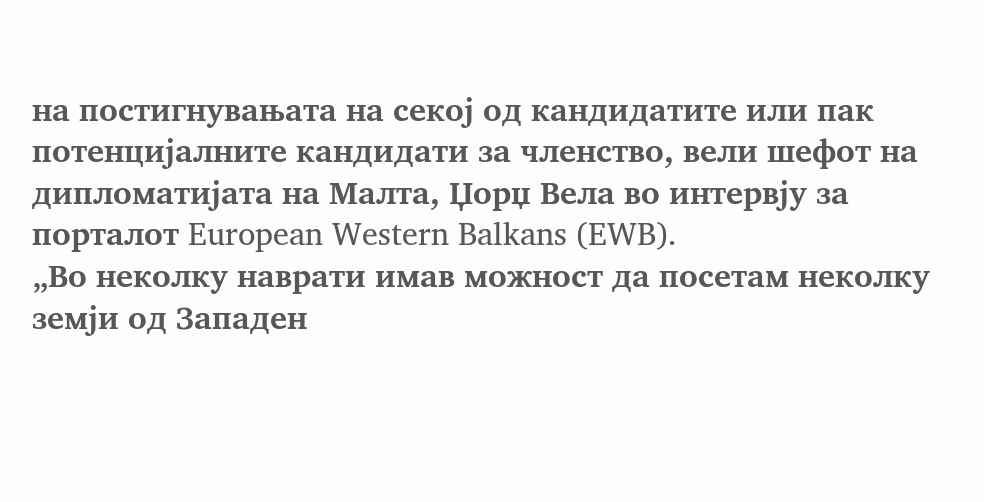на постигнувањата на секој од кандидатите или пак потенцијалните кандидати за членство, вели шефот на дипломатијата на Малта, Џорџ Вела во интервју за порталот European Western Balkans (EWB).
„Во неколку наврати имав можност да посетам неколку земји од Западен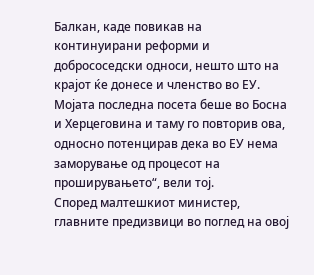Балкан, каде повикав на континуирани реформи и добрососедски односи, нешто што на крајот ќе донесе и членство во ЕУ. Мојата последна посета беше во Босна и Херцеговина и таму го повторив ова, односно потенцирав дека во ЕУ нема заморување од процесот на проширувањето“, вели тој.
Според малтешкиот министер, главните предизвици во поглед на овој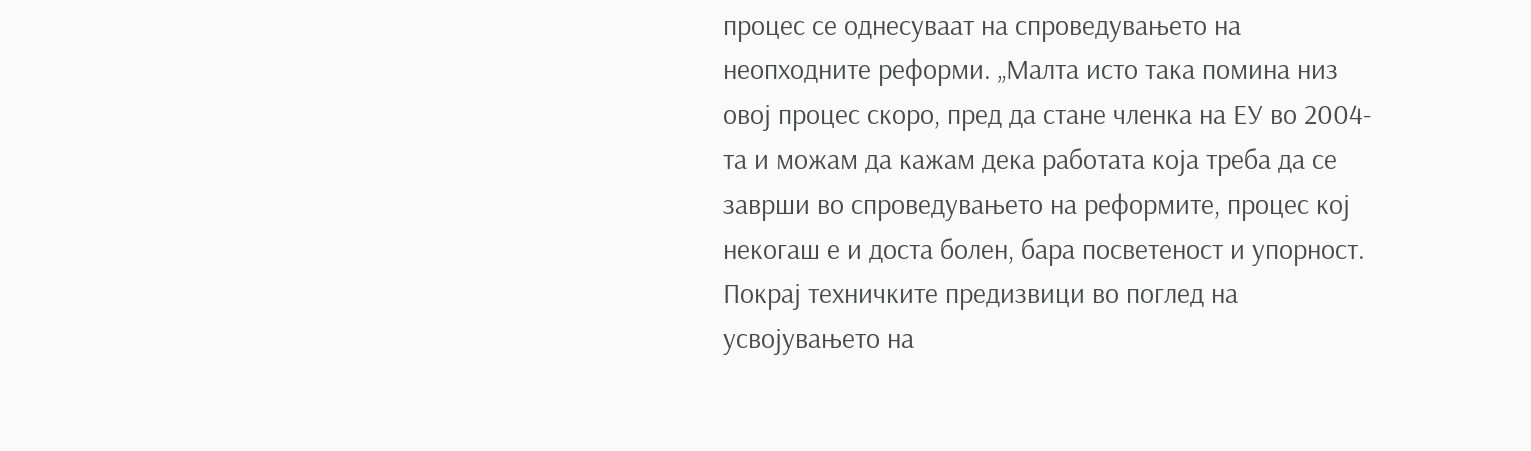процес се однесуваат на спроведувањето на неопходните реформи. „Малта исто така помина низ овој процес скоро, пред да стане членка на ЕУ во 2004-та и можам да кажам дека работата која треба да се заврши во спроведувањето на реформите, процес кој некогаш е и доста болен, бара посветеност и упорност. Покрај техничките предизвици во поглед на усвојувањето на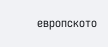европското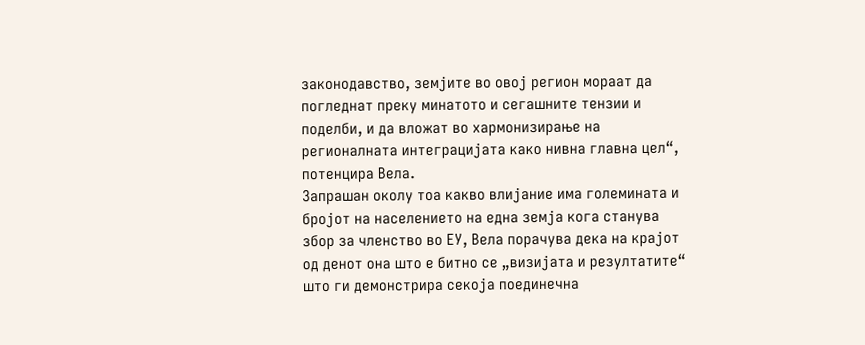законодавство, земјите во овој регион мораат да погледнат преку минатото и сегашните тензии и поделби, и да вложат во хармонизирање на регионалната интеграцијата како нивна главна цел“, потенцира Вела.
Запрашан околу тоа какво влијание има големината и бројот на населението на една земја кога станува збор за членство во ЕУ, Вела порачува дека на крајот од денот она што е битно се „визијата и резултатите“ што ги демонстрира секоја поединечна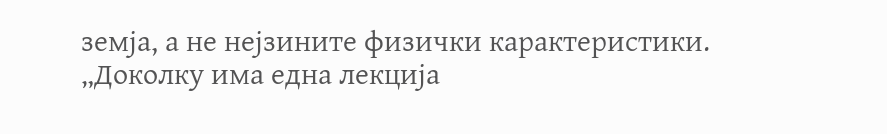земја, а не нејзините физички карактеристики.
„Доколку има една лекција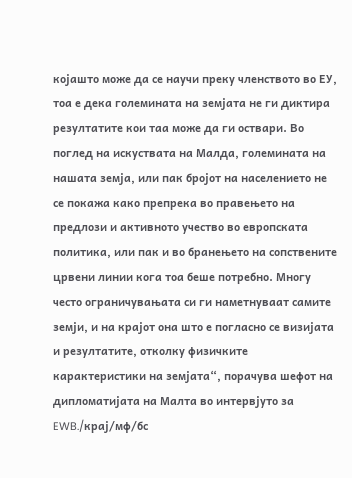којашто може да се научи преку членството во ЕУ, тоа е дека големината на земјата не ги диктира резултатите кои таа може да ги оствари. Во поглед на искуствата на Малда, големината на нашата земја, или пак бројот на населението не се покажа како препрека во правењето на предлози и активното учество во европската политика, или пак и во бранењето на сопствените црвени линии кога тоа беше потребно. Многу често ограничувањата си ги наметнуваат самите земји, и на крајот она што е погласно се визијата и резултатите, отколку физичките карактеристики на земјата“, порачува шефот на дипломатијата на Малта во интервјуто за EWB./крај/мф/бс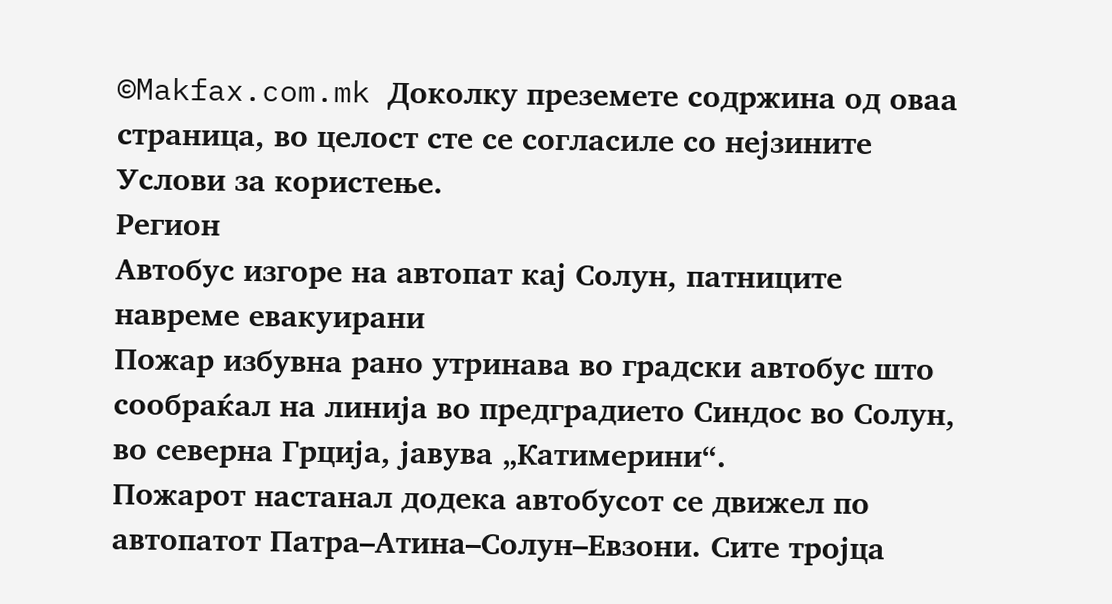©Makfax.com.mk Доколку преземете содржина од оваа страница, во целост сте се согласиле со нејзините Услови за користење.
Регион
Автобус изгоре на автопат кај Солун, патниците навреме евакуирани
Пожар избувна рано утринава во градски автобус што сообраќал на линија во предградието Синдос во Солун, во северна Грција, јавува „Катимерини“.
Пожарот настанал додека автобусот се движел по автопатот Патра–Атина–Солун–Евзони. Сите тројца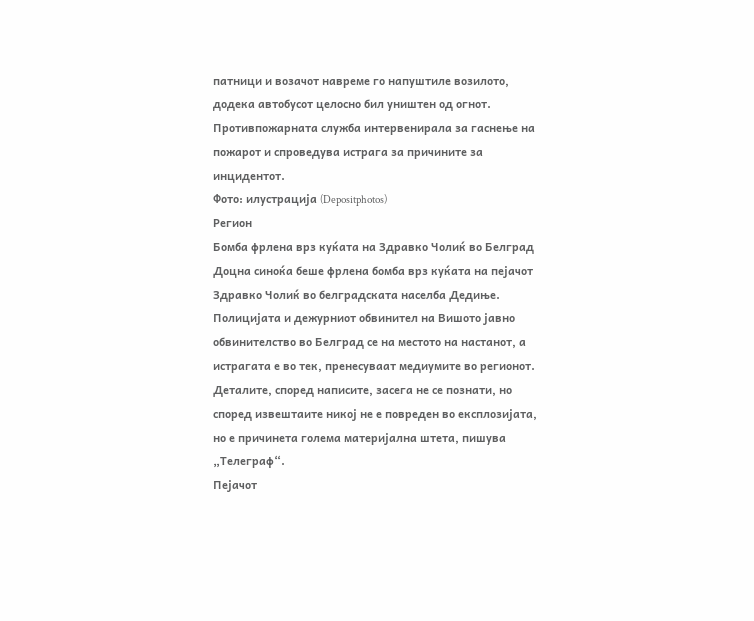патници и возачот навреме го напуштиле возилото, додека автобусот целосно бил уништен од огнот.
Противпожарната служба интервенирала за гаснење на пожарот и спроведува истрага за причините за инцидентот.
Фото: илустрација (Depositphotos)
Регион
Бомба фрлена врз куќата на Здравко Чолиќ во Белград
Доцна синоќа беше фрлена бомба врз куќата на пејачот Здравко Чолиќ во белградската населба Дедиње.
Полицијата и дежурниот обвинител на Вишото јавно обвинителство во Белград се на местото на настанот, а истрагата е во тек, пренесуваат медиумите во регионот.
Деталите, според написите, засега не се познати, но според извештаите никој не е повреден во експлозијата, но е причинета голема материјална штета, пишува „Телеграф“.
Пејачот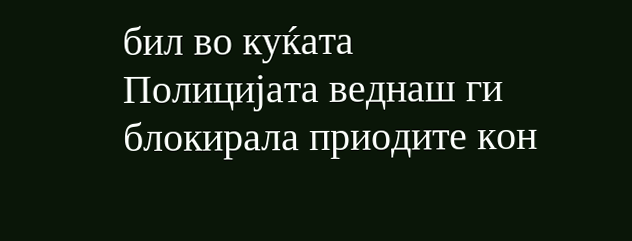бил во куќата
Полицијата веднаш ги блокирала приодите кон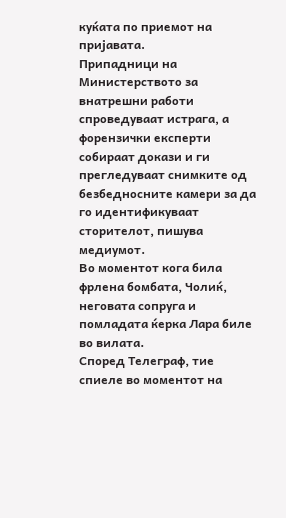куќата по приемот на пријавата.
Припадници на Министерството за внатрешни работи спроведуваат истрага, а форензички експерти собираат докази и ги прегледуваат снимките од безбедносните камери за да го идентификуваат сторителот, пишува медиумот.
Во моментот кога била фрлена бомбата, Чолиќ, неговата сопруга и помладата ќерка Лара биле во вилата.
Според Телеграф, тие спиеле во моментот на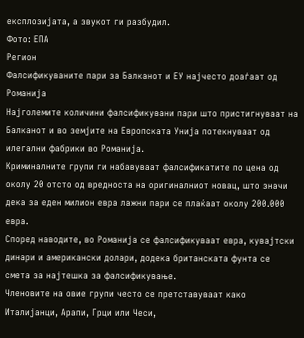експлозијата, а звукот ги разбудил.
Фото: ЕПА
Регион
Фалсификуваните пари за Балканот и ЕУ најчесто доаѓаат од Романија
Најголемите количини фалсификувани пари што пристигнуваат на Балканот и во земјите на Европската Унија потекнуваат од илегални фабрики во Романија.
Криминалните групи ги набавуваат фалсификатите по цена од околу 20 отсто од вредноста на оригиналниот новац, што значи дека за еден милион евра лажни пари се плаќаат околу 200.000 евра.
Според наводите, во Романија се фалсификуваат евра, кувајтски динари и американски долари, додека британската фунта се смета за најтешка за фалсификување.
Членовите на овие групи често се претставуваат како Италијанци, Арапи, Грци или Чеси,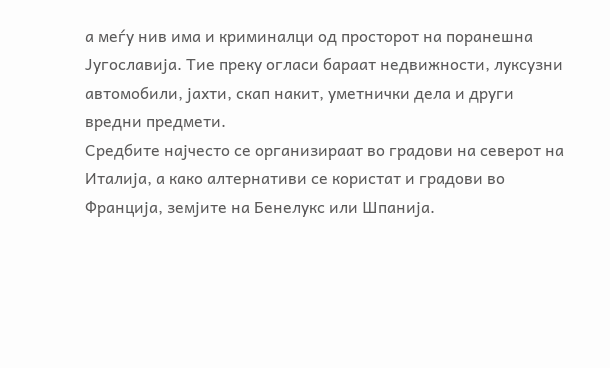а меѓу нив има и криминалци од просторот на поранешна Југославија. Тие преку огласи бараат недвижности, луксузни автомобили, јахти, скап накит, уметнички дела и други вредни предмети.
Средбите најчесто се организираат во градови на северот на Италија, а како алтернативи се користат и градови во Франција, земјите на Бенелукс или Шпанија.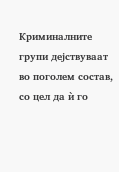Криминалните групи дејствуваат во поголем состав, со цел да ѝ го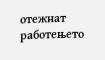отежнат работењето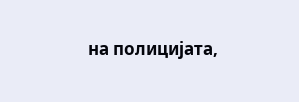на полицијата,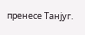пренесе Танјуг.